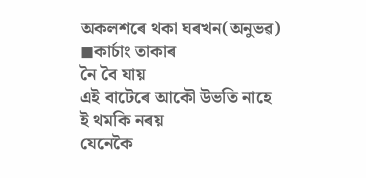অকলশৰে থকা ঘৰখন(অনুভৱ)
◼কাৰ্চাং তাকাৰ
নৈ বৈ যায়
এই বাটেৰে আকৌ উভতি নাহে
ই থমকি নৰয়
যেনেকৈ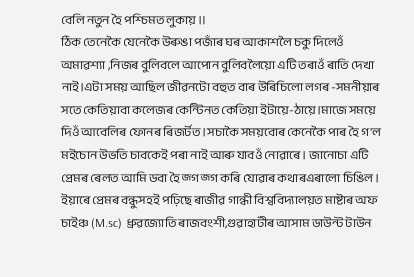বেলি নতুন হৈ পশ্চিমত লুকায় ॥
ঠিক তেনেকৈ যেনেকৈ উৰুঙা পজাঁৰ ঘৰ আকাশলৈ চকু দিলেওঁ অমাৱশ্যা ,নিজৰ বুলিবলে আপোন বুলিবলৈয়ো এটি তৰাওঁ ৰাতি দেখা নাই।এটা সময় আছিল জীৱনটো বহুত বাৰ উৰিচিলো লগৰ -সমনীয়াৰ সতে কেতিয়াবা কলেজৰ কেন্টিনত কেতিয়া ইটায়ে-ঠায়ে।মাজে সময়ে দিওঁ আবেলিৰ ফোনৰ ৰিজৰ্টত ।সচাকৈ সময়বোৰ কেনেকৈ পাৰ হৈ গ'ল মইচোন উভতি চাবকেই পৰা নাই আৰু যাবওঁ নোৱাৰে । জানোচা এটি প্ৰেমৰ ৰেলত আমি ডবা হৈ জ্গ জ্গ কৰি যোৱাৰ কথাৰএৰালো চিঙিল । ইয়াৰে প্ৰেমৰ বন্ধুসহই পঢ়িছে ৰাজীৱ গান্ধী বিশ্ববিদ্যালয়ত মাষ্টাৰ অফ চাইঞ্চ (M.sc) ধ্ৰুৱজ্যোতি ৰাজবংশী,গুৱাহাটীৰ আসাম ডাউন্ট টাউন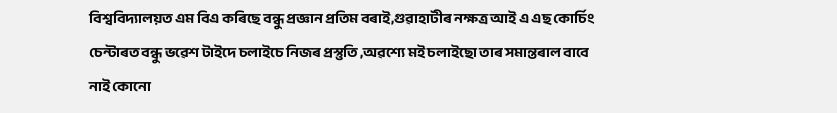বিশ্ববিদ্যালয়ত এম বিএ কৰিছে বন্ধু প্ৰজ্ঞান প্ৰতিম বৰাই,গুৱাহাটীৰ নক্ষত্ৰ আই এ এছ কোৰ্চিং চেন্টাৰত বন্ধু ভৱেশ টাইদে চলাইচে নিজৰ প্ৰস্তুতি ,অৱশ্যে মই চলাইছো তাৰ সমান্তৰাল বাবে নাই কোনো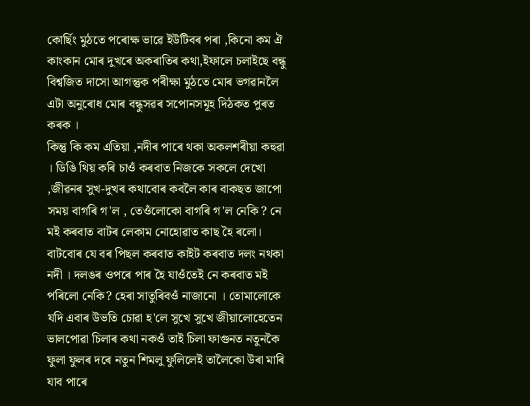কোৰ্ছিং মুঠতে পৰোক্ষ ভাৱে ইউটিবৰ পৰা ,কিনো কম ঐ কাংকান মোৰ দুখৰে অকৰাতিৰ কথা,ইফালে চলাইছে বন্ধু বিশ্বজিত দাসো আগন্তুক পৰীক্ষা মুঠতে মোৰ ভগৱানলৈ এটা অনুৰোধ মোৰ বন্ধুসৱৰ সপোনসমূহ দিঠকত পুৰত কৰক ।
কিন্তু কি কম এতিয়া ,নদীৰ পাৰে থকা অকলশৰীয়া কহুৱা । ডিঙি থিয় কৰি চাওঁ কৰবাত নিজকে সকলে দেখো ,জীৱনৰ সুখ-দুখৰ কথাবোৰ কবলৈ কাৰ বাকছত জাপো সময় বাগৰি গ'ল , তেওঁলোকো বাগৰি গ'ল নেকি ? নে মই কৰবাত বাটৰ লেকাম নোহোৱাত কাছ হৈ ৰলো। বাটবোৰ যে বৰ পিছল কৰবাত কাইট কৰবাত দলং নথকা নদী । দলঙৰ ওপৰে পাৰ হৈ যাওঁতেই নে কৰবাত মই পৰিলো নেকি? হেৰা সাতুৰিবওঁ নাজানো । তোমালোকে যদি এবাৰ উভতি চোৱা হ'লে সুখে সুখে জীয়ালোহেতেন ভালপোৱা চিলাৰ কথা নকওঁ তাই চিলা ফাগুনত নতুনকৈ ফুলা ফুলৰ দৰে নতুন শিমলু ফুলিলেই তালৈকো উৰা মাৰি যাব পাৰে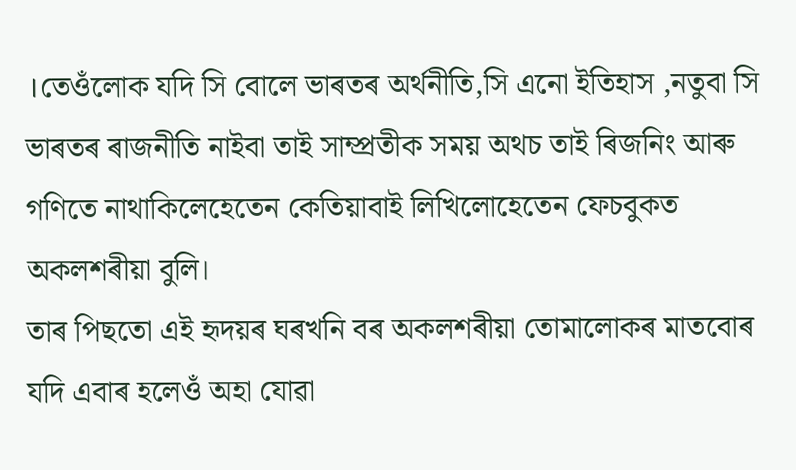।তেওঁলোক যদি সি বোলে ভাৰতৰ অৰ্থনীতি,সি এনো ইতিহাস ,নতুবা সি ভাৰতৰ ৰাজনীতি নাইবা তাই সাম্প্ৰতীক সময় অথচ তাই ৰিজনিং আৰু গণিতে নাথাকিলেহেতেন কেতিয়াবাই লিখিলোহেতেন ফেচবুকত অকলশৰীয়া বুলি।
তাৰ পিছতো এই হৃদয়ৰ ঘৰখনি বৰ অকলশৰীয়া তোমালোকৰ মাতবোৰ যদি এবাৰ হলেওঁ অহা যোৱা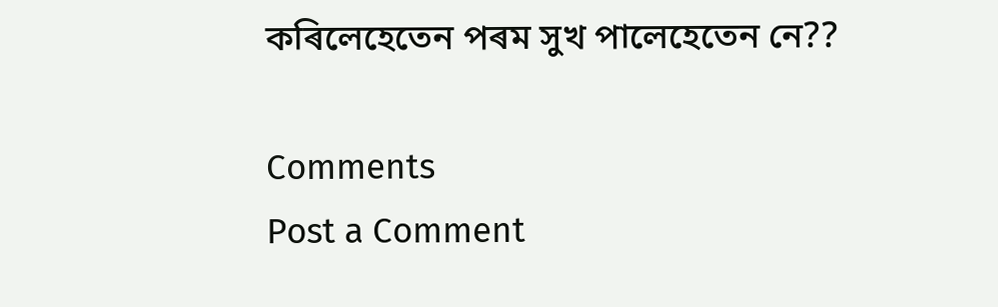কৰিলেহেতেন পৰম সুখ পালেহেতেন নে??

Comments
Post a Comment